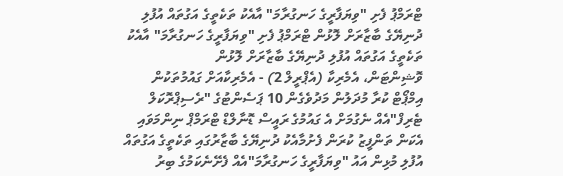ޓްރަމްޕު ފެށި "ވިޔަފާރީގެ ހަނގުރާމަ" އާއެކު ތަކެތީގެ އަގުތައް އުފުލި ދުނިޔޭގެ ބާޒާރަށް ލޮޅުން ޓްރަމްޕު ފެށި "ވިޔަފާރީގެ ހަނގުރާމަ" އާއެކު ތަކެތީގެ އަގުތައް އުފުލި ދުނިޔޭގެ ބާޒާރަށް ލޮޅުން
ވޮޝިންޓަން، އެމެރިކާ (އެޕްރީލް 2) - އެމެރިކާއަށް ގައުމުތަކުން އިމްޕޯޓް ކުރާ މުދަލުން މަދުވެގެން 10 ޕަސެންޓުގެ "ރެސިޕްރޮކަލް ޓެރިފް"އެއް ނެގުމަށް އެ ގައުމުގެ ރައީސް ޑޮނާލްޑް ޓްރަމްޕް ނިންމަވައި އެކަން ތަންފީޒު ކުރަން ފެށުމާއެކު ދުނިޔޭގެ ބާޒާރުގައި ތަކެތީގެ އަގުތައް އުފުލި މުޅިން އައު "ވިޔަފާރީގެ ހަނގުރާމަ"އެއް ފެށޭނެކަމުގެ ބިރު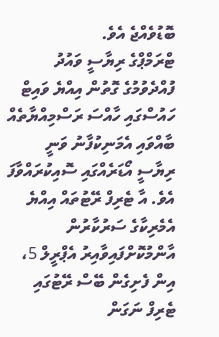ބޮޑުވެއްޖެ އެވެ.
ޓްރަމްޕްގެ ރިޔާސީ ވައުދު ފުއްދެވުމުގެ ގޮތުން އިއްޔެ ވައިޓް ހައުސްގައި ހާއްސަ ރަސްމިއްޔާތެއް ބާއްވައި އެމަނިކުފާނު ވަނީ ރިޔާސީ އޯޑަރެއްގައި ސޮއިކުރައްވާފަ އެވެ. އާ ޓެރިފް ރޭޓުތައް އިއްޔެ އެމެރިކާގެ ސަރުކާރުން އާންމުކޮށްފައިވާއިރު އެޕްރީލް 5، އިން ފެށިގެން ބޭސް ރޭޓުގައި ޓެރިފް ނަގަން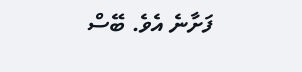ފަށާނެ އެވެ. ބޭސް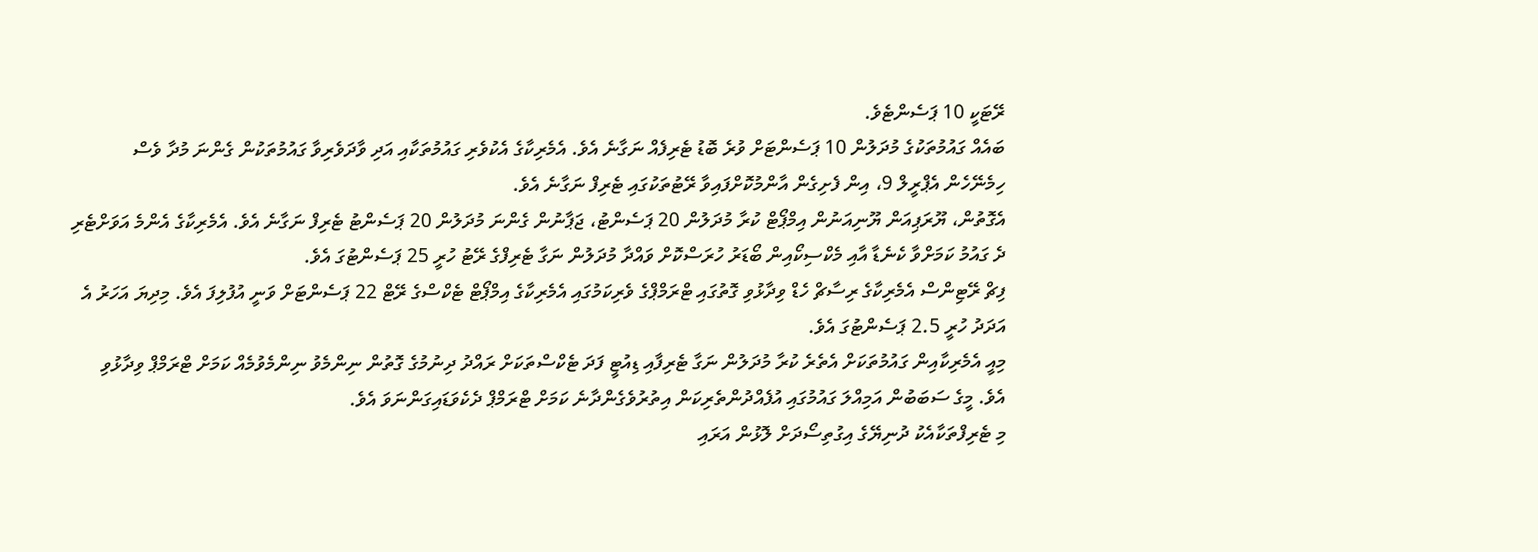ރޭޓަކީ 10 ޕަސެންޓެވެ.
ބައެއް ގައުމުތަކުގެ މުދަލުން 10 ޕަސެންޓަށް ވުރެ ބޮޑު ޓެރިފެއް ނަގާނެ އެވެ. އެމެރިކާގެ އެކުވެރި ގައުމުތަކާއި އަދި ވާދަވެރިވާ ގައުމުތަކުން ގެންނަ މުދާ ވެސް ހިމެނޭހެން އެޕްރީލް 9، އިން ފެށިގެން އާންމުކޮށްފައިވާ ރޭޓުތަކުގައި ޓެރިފް ނަގާނެ އެވެ.
އެގޮތުން، ޔޫރަޕިއަން ޔޫނިއަނުން އިމްޕޯޓް ކުރާ މުދަލުން 20 ޕަސެންޓު، ޖަޕާނުން ގެންނަ މުދަލުން 20 ޕަސެންޓު ޓެރިފް ނަގާނެ އެވެ. އެމެރިކާގެ އެންމެ އަވަށްޓެރި ދެ ގައުމު ކަމަށްވާ ކެނެޑާ އާއި މެކްސިކޯއިން ބޯޑަރު ހުރަސްކޮށް ވައްދާ މުދަލުން ނަގާ ޓެރިފްގެ ރޭޓު ހުރީ 25 ޕަސެންޓުގަ އެވެ.
ފިޗް ރޭޓިންސް އެމެރިކާގެ ރިސާޗް ހެޑް ވިދާޅުވި ގޮތުގައި ޓްރަމްޕްގެ ވެރިކަމުގައި އެމެރިކާގެ އިމްޕޯޓް ޓެކްސްގެ ރޭޓް 22 ޕަސެންޓަށް ވަނީ އުފުލިފަ އެވެ. މިދިޔަ އަހަރު އެ އަދަދު ހުރީ 2.5 ޕަސެންޓުގަ އެވެ.
މިއީ އެމެރިކާއިން ގައުމުތަކަށް އެތެރެ ކުރާ މުދަލުން ނަގާ ޓެރިފާއި ޑިއުޓީ ފަދަ ޓެކްސްތަކަށް ރައްދު ދިނުމުގެ ގޮތުން ނިންމެވު ނިންމެވުމެއް ކަމަށް ޓްރަމްޕް ވިދާޅުވި އެވެ. މީގެ ސަބަބުން އަމިއްލަ ގައުމުގައި އުފެއްދުންތެރިކަން އިތުރުވެގެންދާނެ ކަމަށް ޓްރަމްޕް ދެކެވަޑައިގަންނަވަ އެވެ.
މި ޓެރިފްތަކާއެކު ދުނިޔޭގެ އިގުތިސޯދަށް ލޮޅުން އަރައި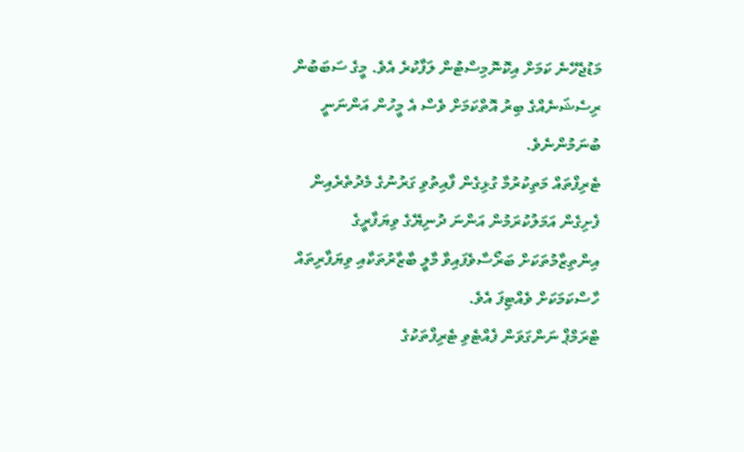މަޑުޖެހޭނެ ކަމަށް އިކޮނޮމިސްޓުން ލަފާކުރެ އެވެ. މީގެ ސަބަބުން ރިސެޝަނެއްގެ ބިރު އޮތްކަމަށް ވެސް އެ މީހުން އަންނަނީ ބުނަމުންނެވެ.
ޓެރިފްތައް މަތިކުރުމާ ގުޅިގެން ފާއިތުވި ގަރުނުގެ މެދުތެރެއިން ފެށިގެން އަމަލުކުރަމުން އަންނަ ދުނިޔޭގެ ވިޔަފާރީގެ އިންތިޒާމުތަކަށް ބަރޯސާވެފައިވާ މާލީ ބާޒާރުތަކާއި ވިޔަފާރިތައް ހާސްކަމަކަށް ވެއްޓިފަ އެވެ.
ޓްރަމްޕް ނަންގަވަން ފެއްޓެވި ޓެރިފްތަކުގެ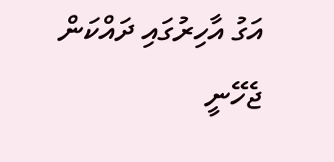އަގު އާހިރުގައި ދައްކަން ޖެހޭނީ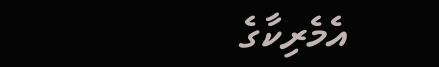އެމެރިކާގެ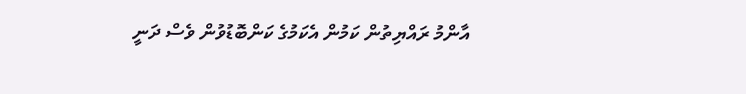އާންމު ރައްޔިތުން ކަމުން އެކަމުގެ ކަންބޮޑުވުން ވެސް ދަނީ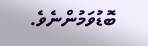ބޮޑުވަމުންނެވެ.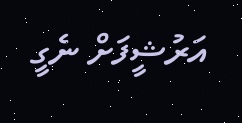އަރުޝީފަށް ނެގީ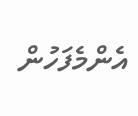އެންމެފަހުން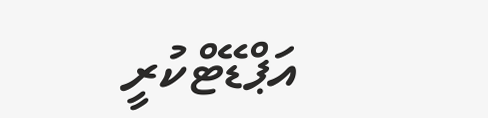އަޕްޑޭޓްކުރީ